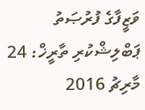ވަޒީފާގެ ފުރުޞަތު
ޕަބްލިޝްކުރި ތާރީޚް: 24 މާރިޗު 2016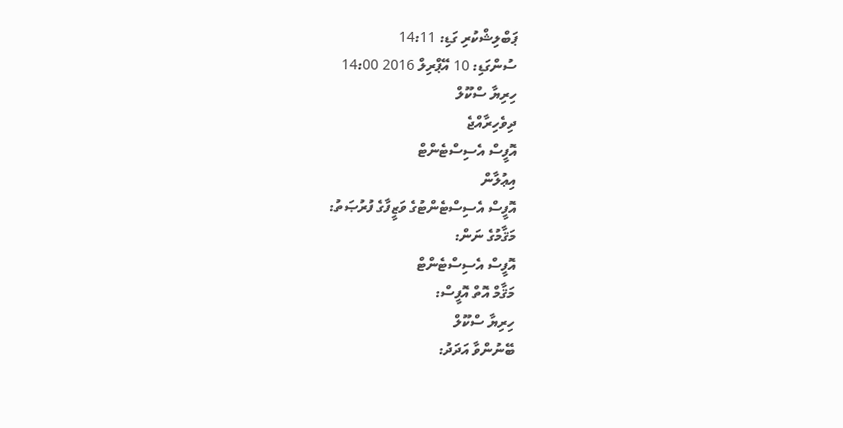ޕަބްލިޝްކުރި ގަޑި: 14:11
ސުންގަޑި: 10 އޭޕްރިލް 2016 14:00
ހިރިޔާ ސްކޫލް
ދިވެހިރާއްޖެ
އޮފީސް އެސިސްޓެންޓް
އިޢުލާން
އޮފީސް އެސިސްޓެންޓުގެ ވަޒީފާގެ ފުރުޞަތު:
މަޤާމުގެ ނަން:
އޮފީސް އެސިސްޓެންޓް
މަޤާމް އޮތް އޮފީސް:
ހިރިޔާ ސްކޫލް
ބޭނުންވާ އަދަދު: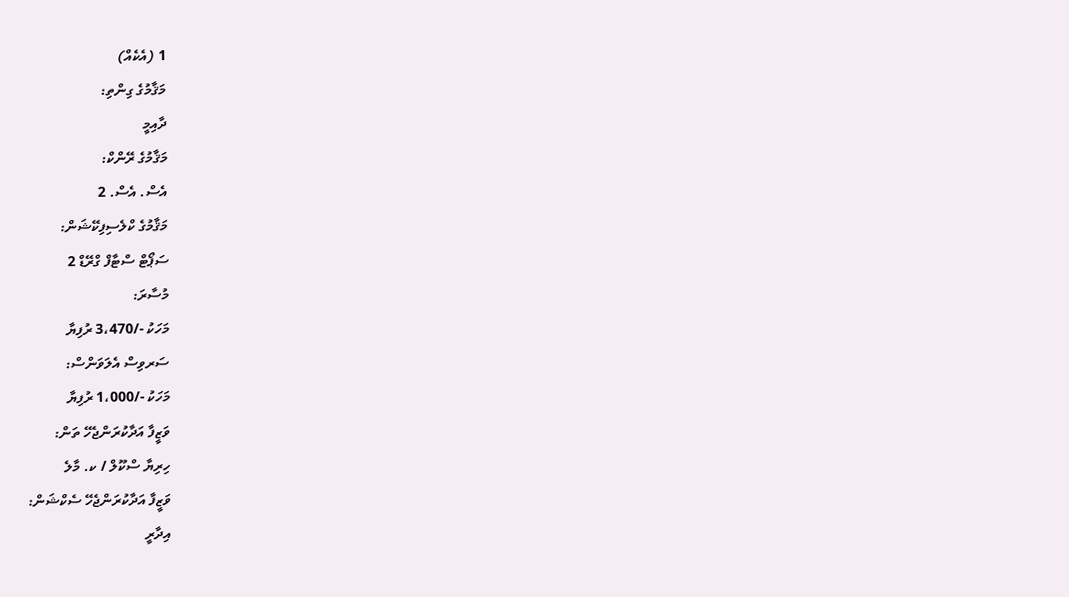1 (އެކެއް)
މަޤާމުގެ ގިންތި:
ދާއިމީ
މަޤާމުގެ ރޭންކް:
އެސް. އެސް. 2
މަޤާމުގެ ކްލެސިފިކޭޝަން:
ސަޕޯޓް ސްޓާފް ގްރޭޑް 2
މުސާރަ:
މަހަކު -/3،470 ރުފިޔާ
ސަރވިސް އެލަވަންސް:
މަހަކު -/1،000 ރުފިޔާ
ވަޒީފާ އަދާކުރަންޖެހޭ ތަން:
ހިރިޔާ ސްކޫލް / ކ. މާލެ
ވަޒީފާ އަދާކުރަންޖެހޭ ސެކްޝަން:
އިދާރީ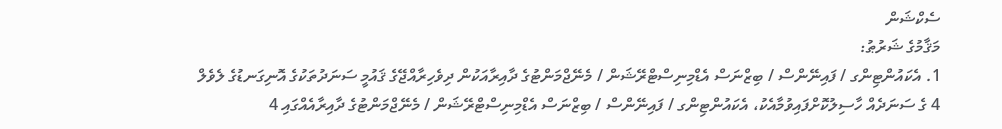ސެކްޝަން
މަޤާމުގެ ޝަރުޠު:
1. އެކައުންޓިންގ / ފައިނޭންސް / ބިޒްނަސް އެޑްމިނިސްޓްރޭޝަން / މެނޭޖްމަންޓުގެ ދާއިރާއަކުން ދިވެހިރާއްޖޭގެ ޤައުމީ ސަނަދުތަކުގެ އޮނިގަނޑުގެ ލެވެލް 4 ގެ ސަނަދެއް ހާސިލުކޮށްފައިވުމާއެކު، އެކައުންޓިންގ / ފައިނޭންސް / ބިޒްނަސް އެޑްމިނިސްޓްރޭޝަން / މެނޭޖްމަންޓުގެ ދާއިރާއެއްގައި 4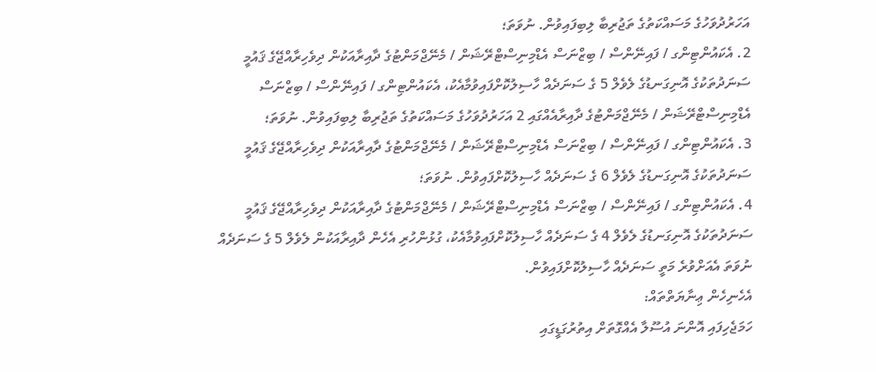އަހަރުދުވަހުގެ މަސައްކަތުގެ ތަޖުރިބާ ލިބިފައިވުން. ނުވަތަ؛
2. އެކައުންޓިންގ / ފައިނޭންސް / ބިޒްނަސް އެޑްމިނިސްޓްރޭޝަން / މެނޭޖްމަންޓުގެ ދާއިރާއަކުން ދިވެހިރާއްޖޭގެ ޤައުމީ ސަނަދުތަކުގެ އޮނިގަނޑުގެ ލެވެލް 5 ގެ ސަނަދެއް ހާސިލުކޮށްފައިވުމާއެކު، އެކައުންޓިންގ / ފައިނޭންސް / ބިޒްނަސް އެޑްމިނިސްޓްރޭޝަން / މެނޭޖްމަންޓުގެ ދާއިރާއެއްގައި 2 އަހަރުދުވަހުގެ މަސައްކަތުގެ ތަޖުރިބާ ލިބިފައިވުން. ނުވަތަ؛
3. އެކައުންޓިންގ / ފައިނޭންސް / ބިޒްނަސް އެޑްމިނިސްޓްރޭޝަން / މެނޭޖްމަންޓުގެ ދާއިރާއަކުން ދިވެހިރާއްޖޭގެ ޤައުމީ ސަނަދުތަކުގެ އޮނިގަނޑުގެ ލެވެލް 6 ގެ ސަނަދެއް ހާސިލުކޮށްފައިވުން. ނުވަތަ؛
4. އެކައުންޓިންގ / ފައިނޭންސް / ބިޒްނަސް އެޑްމިނިސްޓްރޭޝަން / މެނޭޖްމަންޓުގެ ދާއިރާއަކުން ދިވެހިރާއްޖޭގެ ޤައުމީ ސަނަދުތަކުގެ އޮނިގަނޑުގެ ލެވެލް 4 ގެ ސަނަދެއް ހާސިލުކޮށްފައިވުމާއެކު، ގުޅުންހުރި އެހެން ދާއިރާއަކުން ލެވެލް 5 ގެ ސަނަދެއް ނުވަތަ އެއަށްވުރެ މަތީ ސަނަދެއް ހާސިލުކޮށްފައިވުން.
އެހެނިހެން ޢިނާޔަތްތައް:
ހަމަޖެހިފައި އޮންނަ އުސޫލާ އެއްގޮތަށް އިތުރުގަޑީގައި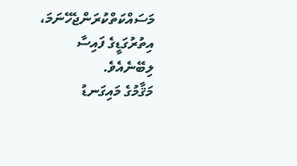މަސައްކަތްކުރަންޖެހޭނަމަ، އިތުރުގަޑީގެ ފައިސާ ލިބޭނެއެވެ.
މަޤާމުގެ މައިގަނޑު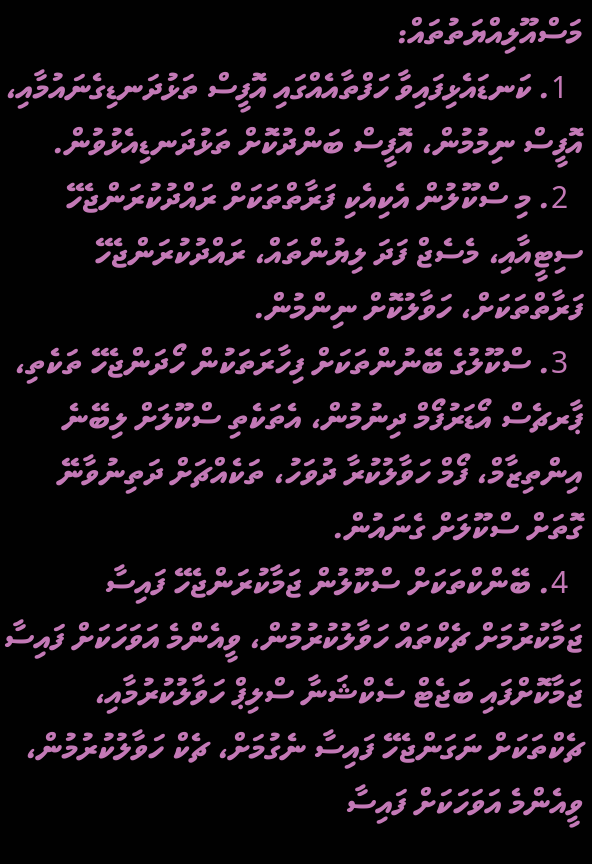މަސްއޫލިއްޔަތުތައް:
  1. ކަނޑައެޅިފައިވާ ހަފްތާއެއްގައި އޮފީސް ތަޅުދަނޑިގެނައުމާއި، އޮފީސް ނިމުމުން، އޮފީސް ބަންދުކޮށް ތަޅުދަނޑިއެޅުވުން.
  2. މި ސްކޫލުން އެކިއެކި ފަރާތްތަކަށް ރައްދުކުރަންޖެހޭ ސިޓީއާއި، މެސެޖް ފަދަ ލިޔުންތައް، ރައްދުކުރަންޖެހޭ ފަރާތްތަކަށް، ހަވާލުކޮށް ނިންމުން.
  3. ސްކޫލުގެ ބޭނުންތަކަށް ފިހާރަތަކުން ހޯދަންޖެހޭ ތަކެތި، ޕާރޗެސް އޯޑަރުފޯމް ދިނުމުން، އެތަކެތި ސްކޫލަށް ލިބޭނެ އިންތިޒާމް، ފޯމް ހަވާލުކުރާ ދުވަހު، ތަކެއްޗަށް ދަތިނުވާނޭ ގޮތަށް ސްކޫލަށް ގެނައުން.
  4. ބޭންކްތަކަށް ސްކޫލުން ޖަމާކުރަންޖެހޭ ފައިސާ ޖަމާކުރުމަށް ޗެކްތައް ހަވާލުކުރުމުން، ވީއެންމެ އަވަހަކަށް ފައިސާ ޖަމާކޮށްފައި ބަޖެޓް ސެކްޝަނާ ސްލިޕް ހަވާލުކުރުމާއި، ޗެކްތަކަށް ނަގަންޖެހޭ ފައިސާ ނެގުމަށް، ޗެކް ހަވާލުކުރުމުން، ވީއެންމެ އަވަހަކަށް ފައިސާ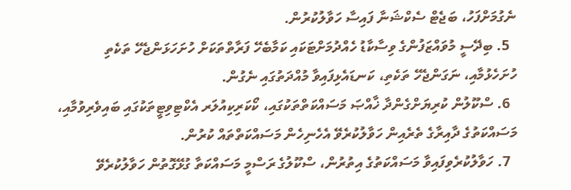ނެގުމަށްފަހު، ބަޖެޓް ސެކްޝަނާ ފައިސާ ހަވާލުކުރުން.
  5. ބިދޭސީ މުވައްޒަފުންގެ ވިސާކާޑު ހެއްދުމަށްޓަކައި ކަމާބެހޭ ފަރާތްތަކަށް ހުށަހަޅަންޖެހޭ ތަކެތި ހުށަހެޅުމާއި، ނަގަންޖެހޭ ތަކެތި، ކަނޑައެޅިފައިވާ މުއްދަތުގައި ނެގުން.
  6. ސްކޫލުން ކުރިޔަށްގެންދާ ޚާއްޞަ މަސައްކަތްތަކުގައި، ކޯކަރިކިއުލަރ އެކްޓިވިޓީތަކުގައި ބައިވެރިވުމާއި، މަސައްކަތުގެ ދާއިރާގެ ތެރެއިން ހަވާލުކުރެވޭ އެހެނިހެން މަސައްކަތްތައް ކުރުން.
  7. ހަވާލުކުރެވިފައިވާ މަސައްކަތުގެ އިތުރުން، ސްކޫލުގެ ރަސްމީ މަސައްކަތާ ގުޅޭގޮތުން ހަވާލުކުރެވޭ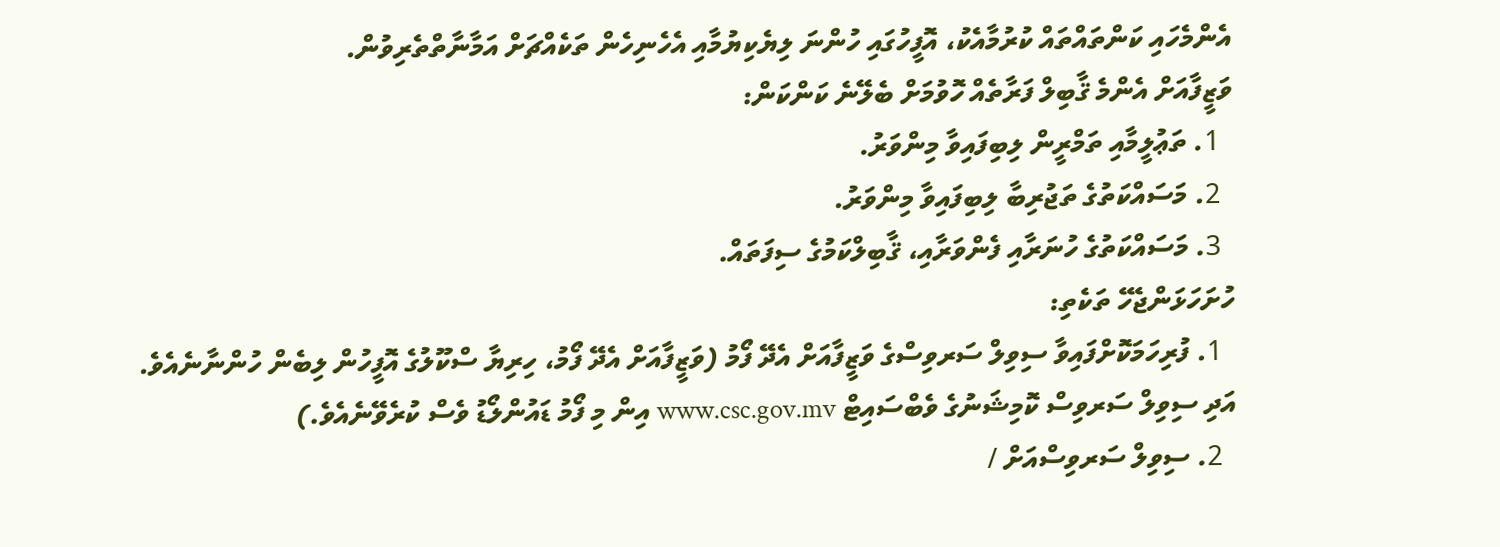އެންމެހައި ކަންތައްތައް ކުރުމާއެކު، އޮފީހުގައި ހުންނަ ލިޔެކިޔުމާއި އެހެނިހެން ތަކެއްޗަށް އަމާނާތްތެރިވުން.
ވަޒީފާއަށް އެންމެ ޤާބިލް ފަރާތެއް ހޮވުމަށް ބެލޭނެ ކަންކަން:
  1. ތަޢުލީމާއި ތަމްރީން ލިބިފައިވާ މިންވަރު.
  2. މަސައްކަތުގެ ތަޖުރިބާ ލިބިފައިވާ މިންވަރު.
  3. މަސައްކަތުގެ ހުނަރާއި ފެންވަރާއި، ޤާބިލްކަމުގެ ސިފަތައް.
ހުށަހަޅަންޖެހޭ ތަކެތި:
  1. ފުރިހަމަކޮށްފައިވާ ސިވިލް ސަރވިސްގެ ވަޒީފާއަށް އެދޭ ފޯމު (ވަޒީފާއަށް އެދޭ ފޯމު، ހިރިޔާ ސްކޫލުގެ އޮފީހުން ލިބެން ހުންނާނެއެވެ. އަދި ސިވިލް ސަރވިސް ކޮމިޝަނުގެ ވެބްސައިޓް www.csc.gov.mv އިން މި ފޯމު ޑައުންލޯޑު ވެސް ކުރެވޭނެއެވެ.)
  2. ސިވިލް ސަރވިސްއަށް /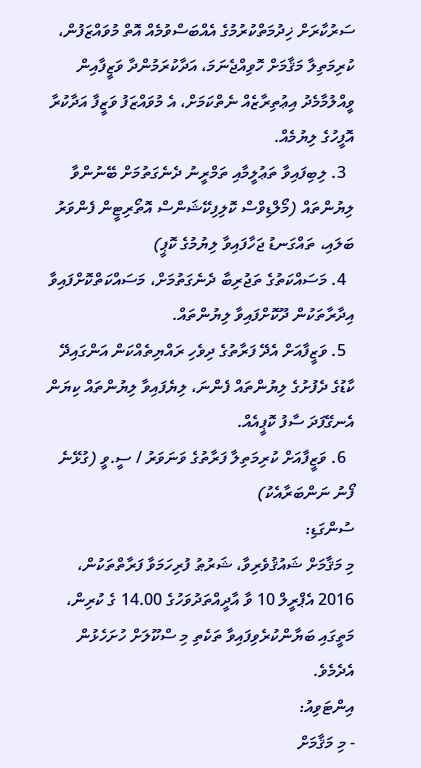ސަރުކާރަށް ޚިދުމަތްކުރުމުގެ އެއްބަސްވުމެއް އޮތް މުވައްޒަފުން، ކުރިމަތިލާ މަޤާމަށް ހޮވިއްޖެނަމަ، އަދާކުރަމުންދާ ވަޒީފާއިން ވީއްލުމާމެދު އިޢުތިރާޒެއް ނެތްކަމަށް، އެ މުވައްޒަފު ވަޒީފާ އަދާކުރާ އޮފީހުގެ ލިޔުމެއް.
  3. ލިބިފައިވާ ތަޢުލީމާއި ތަމްރީނު ދެނެގަތުމަށް ބޭނުންވާ ލިޔުންތައް (މޯލްޑިވްސް ކޮލިފިކޭޝަންސް އޮތޯރިޓީން ފެންވަރު ބަލައި، ތައްގަނޑު ޖަހާފައިވާ ލިޔުމުގެ ކޮޕީ)
  4. މަސައްކަތުގެ ތަޖުރިބާ ދެނެގަތުމަށް، މަސައްކަތްކޮށްފައިވާ އިދާރާތަކުން ދޫކޮށްފައިވާ ލިޔުންތައް.
  5. ވަޒީފާއަށް އެދޭ ފަރާތުގެ ދިވެހި ރައްޔިތެއްކަން އަންގައިދޭ ކާޑުގެ ދެފުށުގެ ލިޔުންތައް ފެންނަ، ލިޔެފައިވާ ލިޔުންތައް ކިޔަން އެނގޭފަދަ ސާފު ކޮޕީއެއް.
  6. ވަޒީފާއަށް ކުރިމަތިލާ ފަރާތުގެ ވަނަވަރު / ސީ.ވީ (ގުޅޭނެ ފޯނު ނަންބަރާއެކު)
ސުންގަޑި:
މި މަޤާމަށް ޝައުޤުވެރިވާ، ޝަރުޠު ފުރިހަމަވާ ފަރާތްތަކުން، 2016 އެޕްރީލް 10 ވާ އާދީއްތަދުވަހުގެ 14.00 ގެ ކުރިން، މަތީގައި ބަޔާންކުރެވިފައިވާ ތަކެތި މި ސްކޫލަށް ހުށަހެޅުން އެދެމެވެ.
އިންޓަވިއު:
- މި މަޤާމަށް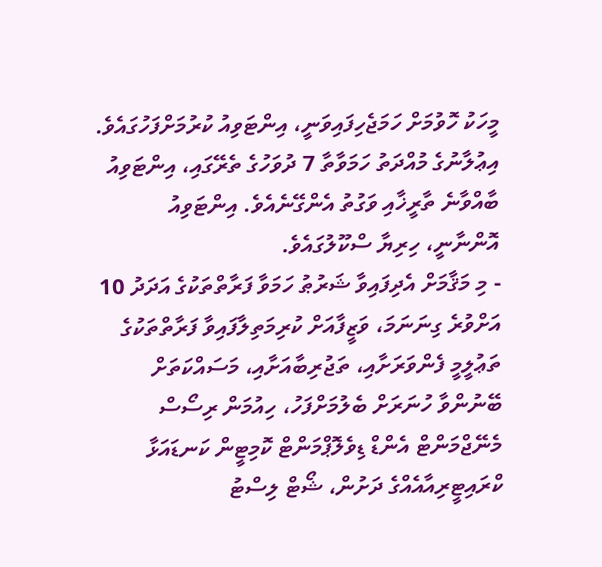މީހަކު ހޮވުމަށް ހަމަޖެހިފައިވަނީ، އިންޓަވިއު ކުރުމަށްފަހުގައެވެ. އިޢުލާނުގެ މުއްދަތު ހަމަވާތާ 7 ދުވަހުގެ ތެރޭގައި، އިންޓަވިއު ބާއްވާނެ ތާރީޚާއި ވަގުތު އެންގޭނެއެވެ. އިންޓަވިއު އޮންނާނީ، ހިރިޔާ ސްކޫލުގައެވެ.
- މި މަޤާމަށް އެދިފައިވާ ޝަރުޠު ހަމަވާ ފަރާތްތަކުގެ އަދަދު 10 އަށްވުރެ ގިނަނަމަ، ވަޒީފާއަށް ކުރިމަތިލާފައިވާ ފަރާތްތަކުގެ ތަޢުލީމީ ފެންވަރަށާއި، ތަޖުރިބާއަށާއި، މަސައްކަތަށް ބޭނުންވާ ހުނަރަށް ބެލުމަށްފަހު، ހިއުމަން ރިސޯސް މެނޭޖްމަންޓް އެންޑް ޑިވެލޮޕްމަންޓް ކޮމިޓީން ކަނޑައަޅާ ކްރައިޓީރިއާއެއްގެ ދަށުން، ޝޯޓް ލިސްޓު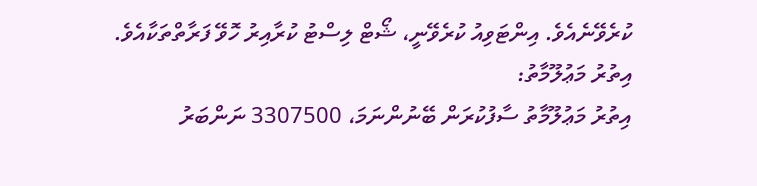ކުރެވޭނެއެވެ. އިންޓަވިއު ކުރެވޭނީ، ޝޯޓް ލިސްޓު ކުރާއިރު ހޮވޭ ފަރާތްތަކާއެވެ.
އިތުރު މަޢުލޫމާތު:
އިތުރު މަޢުލޫމާތު ސާފުކުރަން ބޭނުންނަމަ، 3307500 ނަންބަރު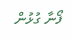ފޯނާ ގުޅުން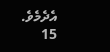އެދެމެވެ.
15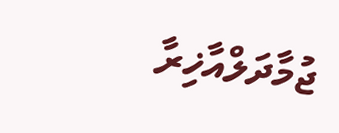ޖުމާދަލްއާޚިރާ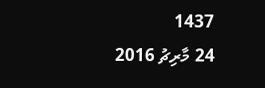1437
24 މާރިޗު 2016